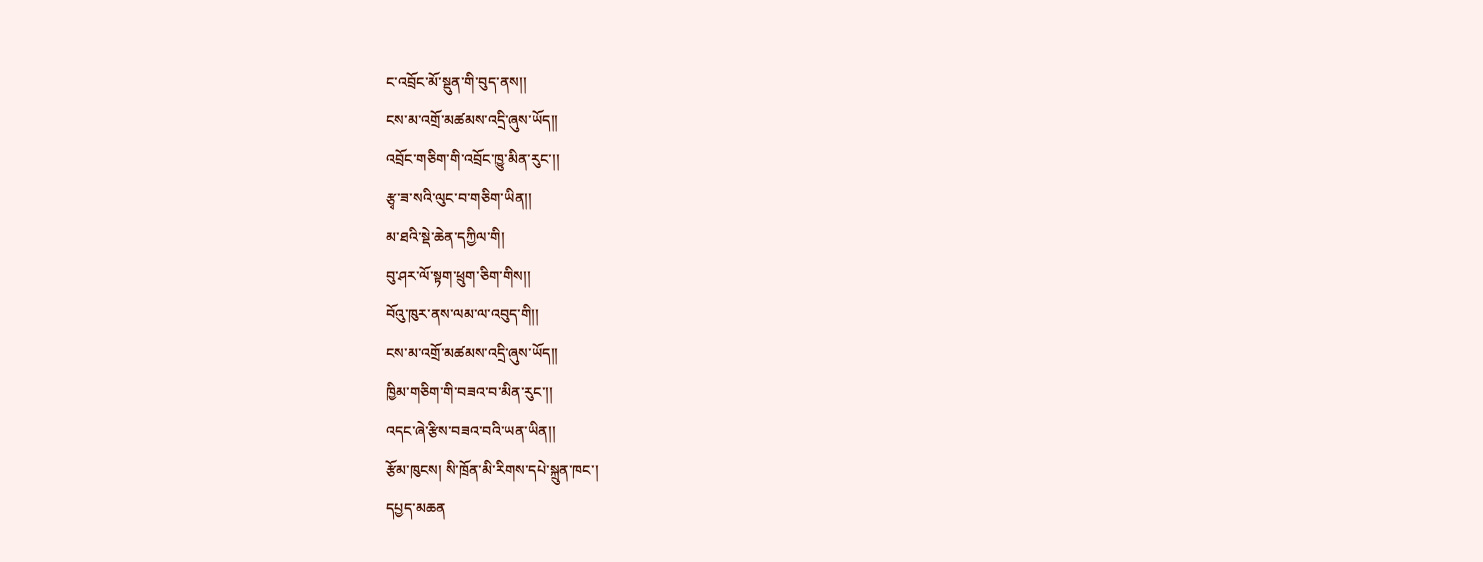ང་འབྲོང་མོ་སྡུན་གི་བུད་ནས།།
ངས་མ་འགྲོ་མཚམས་འདྲི་ཞུས་ཡོད།།
འབྲོང་གཅིག་གི་འབྲོང་ཁྱུ་མིན་རུང་།།
རྩྭ་ཟ་སའི་ལུང་བ་གཅིག་ཡིན།།
མ་ཐའི་སྡེ་ཆེན་དཀྱིལ་གི།
བུ་ཤར་ལོ་སྟག་ཕྲུག་ཅིག་གིས།།
བོའུ་ཁུར་ནས་ལམ་ལ་འབུད་གི།།
ངས་མ་འགྲོ་མཚམས་འདྲི་ཞུས་ཡོད།།
ཁྱིམ་གཅིག་གི་བཟའ་བ་མིན་རུང་།།
འདང་ཞེ་རྩིས་བཟའ་བའི་ཡན་ཡིན།།
རྩོམ་ཁུངས། སི་ཁྲོན་མི་རིགས་དཔེ་སྐྲུན་ཁང་།
དཔྱད་མཆན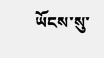ཡོངས་སུ་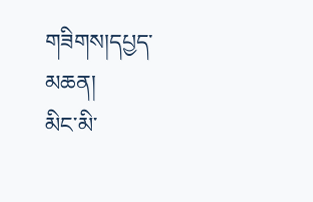གཟིགས།དཔྱད་མཆན།
མིང་མི་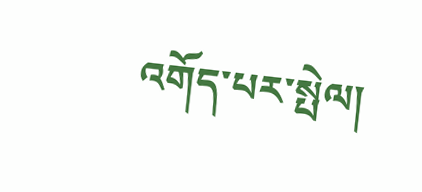འགོད་པར་སྤེལ།